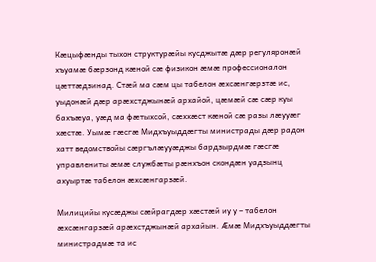Кæцыфæнды тыхон структурæйы кусджытæ дæр регуляронæй хъуамæ бæрзонд кæной сæ физикон æмæ профессионалон цæттæдзинад. Стæй ма сæм цы табелон æхсæнгæрзтæ ис, уыдонæй дæр арæхстджынæй архайой, цæмæй сæ сæр куы бахъæуа, уæд ма фæтыхсой, сæххæст кæной сæ разы лæууæг хæстæ. Уымæ гæсгæ Мидхъуыддæгты министрады дæр радон хатт ведомствойы сæргълæууæджы бардзырдмæ гæсгæ управлениты æмæ службæты рæнхъон скондæн уадзынц ахуыртæ табелон æхсæнгарзæй.

Милицийы кусæджы сæйрагдæр хæстæй иу у – табелон æхсæнгарзæй арæхстджынæй архайын. Æмæ Мидхъуыддæгты министрадмæ та ис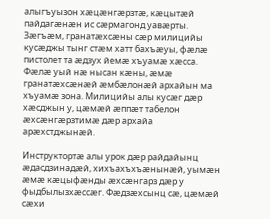алыгъуызон хæцæнгæрзтæ, кæцытæй пайдагæнæн ис сæрмагонд уавæрты. Зæгъæм, гранатæхсæны сæр милицийы кусæджы тынг стæм хатт бахъæуы, фæлæ пистолет та æдзух йемæ хъуамæ хæсса. Фæлæ уый нæ нысан кæны, æмæ гранатæхсæнæй æмбæлонæй архайын ма хъуамæ зона. Милицийы алы кусæг дæр хæсджын у, цæмæй æппæт табелон æхсæнгæрзтимæ дæр архайа арæхстджынæй.

Инструктортæ алы урок дæр райдайынц æдасдзинадæй, хихъахъхъæнынæй, уымæн æмæ кæцыфæнды æхсæнгарз дæр у фыдбылызхæссæг. Фæдзæхсынц сæ, цæмæй сæхи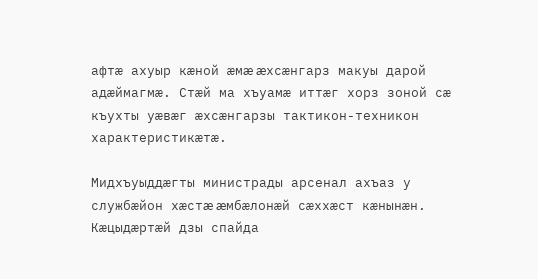афтæ ахуыр кæной æмæ æхсæнгарз макуы дарой адæймагмæ. Стæй ма хъуамæ иттæг хорз зоной сæ къухты уæвæг æхсæнгарзы тактикон-техникон характеристикæтæ.

Мидхъуыддæгты министрады арсенал ахъаз у службæйон хæстæ æмбæлонæй сæххæст кæнынæн. Кæцыдæртæй дзы спайда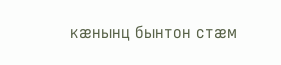кæнынц бынтон стæм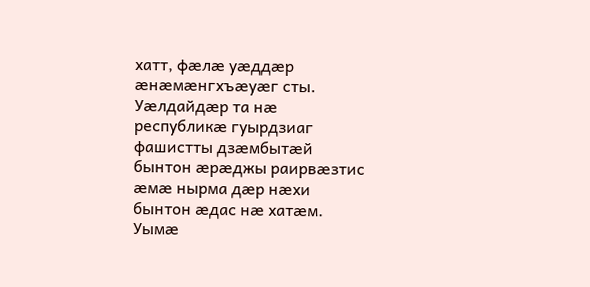хатт, фæлæ уæддæр æнæмæнгхъæуæг сты. Уæлдайдæр та нæ республикæ гуырдзиаг фашистты дзæмбытæй бынтон æрæджы раирвæзтис æмæ нырма дæр нæхи бынтон æдас нæ хатæм. Уымæ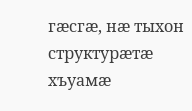гæсгæ, нæ тыхон структурæтæ хъуамæ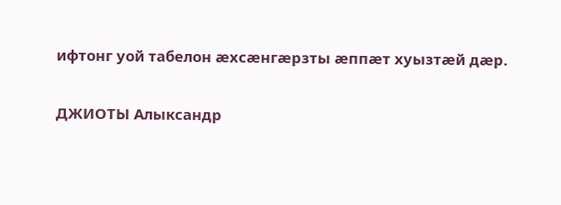ифтонг уой табелон æхсæнгæрзты æппæт хуызтæй дæр.

ДЖИОТЫ Алыксандр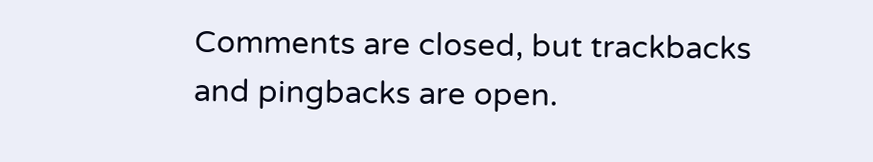Comments are closed, but trackbacks and pingbacks are open.